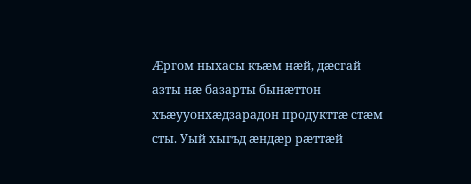Æргом ныхасы къæм нæй, дæсгай азты нæ базарты бынæттон хъæууонхæдзарадон продукттæ стæм сты. Уый хыгъд æндæр рæттæй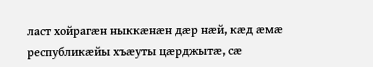ласт хойрагæн ныккæнæн дæр нæй, кæд æмæ республикæйы хъæуты цæрджытæ, сæ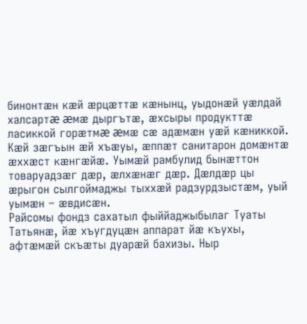бинонтæн кæй æрцæттæ кæнынц, уыдонæй уæлдай халсартæ æмæ дыргътæ, æхсыры продукттæ ласиккой горæтмæ æмæ сæ адæмæн уæй кæниккой. Кæй зæгъын æй хъæуы, æппæт санитарон домæнтæ æххæст кæнгæйæ. Уымæй рамбулид бынæттон товаруадзæг дæр, æлхæнæг дæр. Дæлдæр цы æрыгон сылгоймаджы тыххæй радзурдзыстæм, уый уымæн – æвдисæн.
Райсомы фондз сахатыл фыййаджыбылаг Туаты Татьянæ, йæ хъугдуцæн аппарат йæ къухы, афтæмæй скъæты дуарæй бахизы. Ныр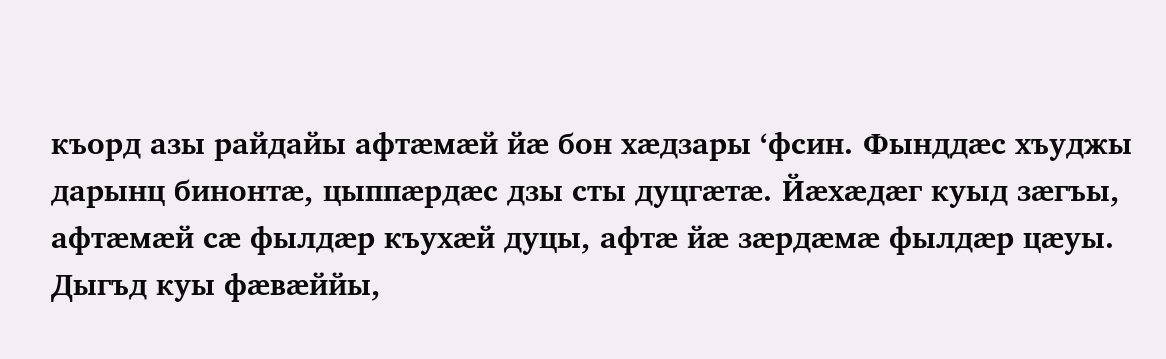къорд азы райдайы афтæмæй йæ бон хæдзары ‘фсин. Фынддæс хъуджы дарынц бинонтæ, цыппæрдæс дзы сты дуцгæтæ. Йæхæдæг куыд зæгъы, афтæмæй сæ фылдæр къухæй дуцы, афтæ йæ зæрдæмæ фылдæр цæуы. Дыгъд куы фæвæййы,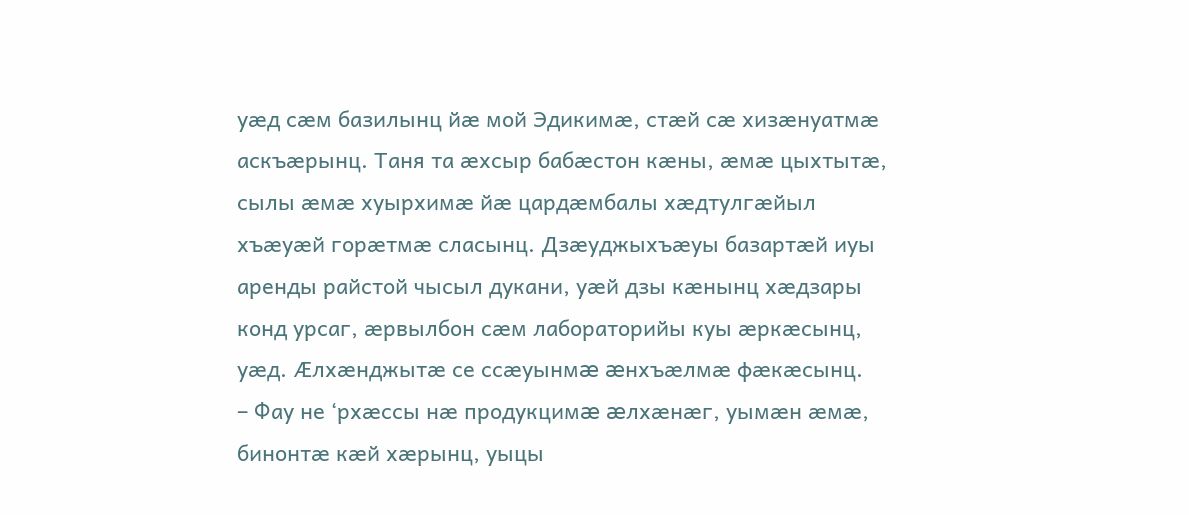уæд сæм базилынц йæ мой Эдикимæ, стæй сæ хизæнуатмæ аскъæрынц. Таня та æхсыр бабæстон кæны, æмæ цыхтытæ, сылы æмæ хуырхимæ йæ цардæмбалы хæдтулгæйыл хъæуæй горæтмæ сласынц. Дзæуджыхъæуы базартæй иуы аренды райстой чысыл дукани, уæй дзы кæнынц хæдзары конд урсаг, æрвылбон сæм лабораторийы куы æркæсынц, уæд. Æлхæнджытæ се ссæуынмæ æнхъæлмæ фæкæсынц.
– Фау не ‘рхæссы нæ продукцимæ æлхæнæг, уымæн æмæ, бинонтæ кæй хæрынц, уыцы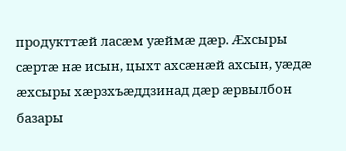продукттæй ласæм уæймæ дæр. Æхсыры сæртæ нæ исын, цыхт ахсæнæй ахсын, уæдæ æхсыры хæрзхъæддзинад дæр æрвылбон базары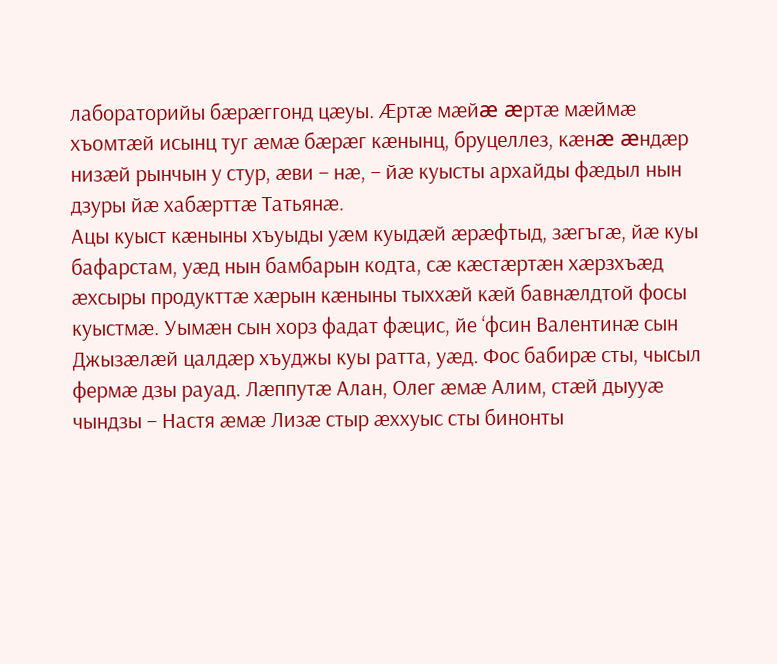лабораторийы бæрæггонд цæуы. Æртæ мæйæ æртæ мæймæ хъомтæй исынц туг æмæ бæрæг кæнынц, бруцеллез, кæнæ æндæр низæй рынчын у стур, æви – нæ, – йæ куысты архайды фæдыл нын дзуры йæ хабæрттæ Татьянæ.
Ацы куыст кæныны хъуыды уæм куыдæй æрæфтыд, зæгъгæ, йæ куы бафарстам, уæд нын бамбарын кодта, сæ кæстæртæн хæрзхъæд æхсыры продукттæ хæрын кæныны тыххæй кæй бавнæлдтой фосы куыстмæ. Уымæн сын хорз фадат фæцис, йе ‘фсин Валентинæ сын Джызæлæй цалдæр хъуджы куы ратта, уæд. Фос бабирæ сты, чысыл фермæ дзы рауад. Лæппутæ Алан, Олег æмæ Алим, стæй дыууæ чындзы – Настя æмæ Лизæ стыр æххуыс сты бинонты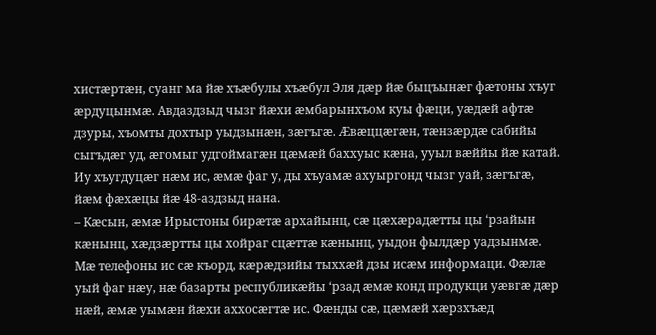хистæртæн, суанг ма йæ хъæбулы хъæбул Эля дæр йæ быцъынæг фæтоны хъуг æрдуцынмæ. Авдаздзыд чызг йæхи æмбарынхъом куы фæци, уæдæй афтæ дзуры, хъомты дохтыр уыдзынæн, зæгъгæ. Æвæццæгæн, тæнзæрдæ сабийы сыгъдæг уд, æгомыг удгоймагæн цæмæй баххуыс кæна, ууыл вæййы йæ катай. Иу хъугдуцæг нæм ис, æмæ фаг у, ды хъуамæ ахуыргонд чызг уай, зæгъгæ, йæм фæхæцы йæ 48-аздзыд нана.
– Кæсын, æмæ Ирыстоны бирæтæ архайынц, сæ цæхæрадæтты цы ‘рзайын кæнынц, хæдзæртты цы хойраг сцæттæ кæнынц, уыдон фылдæр уадзынмæ. Мæ телефоны ис сæ къорд, кæрæдзийы тыххæй дзы исæм информаци. Фæлæ уый фаг нæу, нæ базарты республикæйы ‘рзад æмæ конд продукци уæвгæ дæр нæй, æмæ уымæн йæхи аххосæгтæ ис. Фæнды сæ, цæмæй хæрзхъæд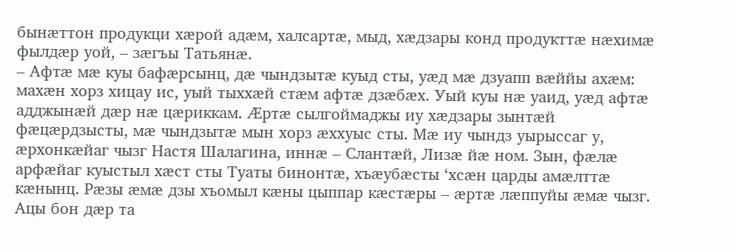бынæттон продукци хæрой адæм, халсартæ, мыд, хæдзары конд продукттæ нæхимæ фылдæр уой, – зæгъы Татьянæ.
– Афтæ мæ куы бафæрсынц, дæ чындзытæ куыд сты, уæд мæ дзуапп вæййы ахæм: махæн хорз хицау ис, уый тыххæй стæм афтæ дзæбæх. Уый куы нæ уаид, уæд афтæ адджынæй дæр нæ цæриккам. Æртæ сылгоймаджы иу хæдзары зынтæй фæцæрдзысты, мæ чындзытæ мын хорз æххуыс сты. Мæ иу чындз уырыссаг у, æрхонкæйаг чызг Настя Шалагина, иннæ – Слантæй, Лизæ йæ ном. Зын, фæлæ арфæйаг куыстыл хæст сты Туаты бинонтæ, хъæубæсты ‘хсæн царды амæлттæ кæнынц. Рæзы æмæ дзы хъомыл кæны цыппар кæстæры – æртæ лæппуйы æмæ чызг. Ацы бон дæр та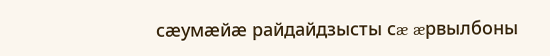сæумæйæ райдайдзысты сæ æрвылбоны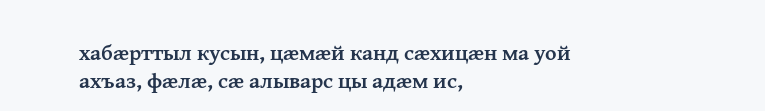хабæрттыл кусын, цæмæй канд сæхицæн ма уой ахъаз, фæлæ, сæ алыварс цы адæм ис,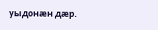уыдонæн дæр.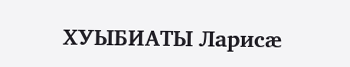ХУЫБИАТЫ Ларисæ